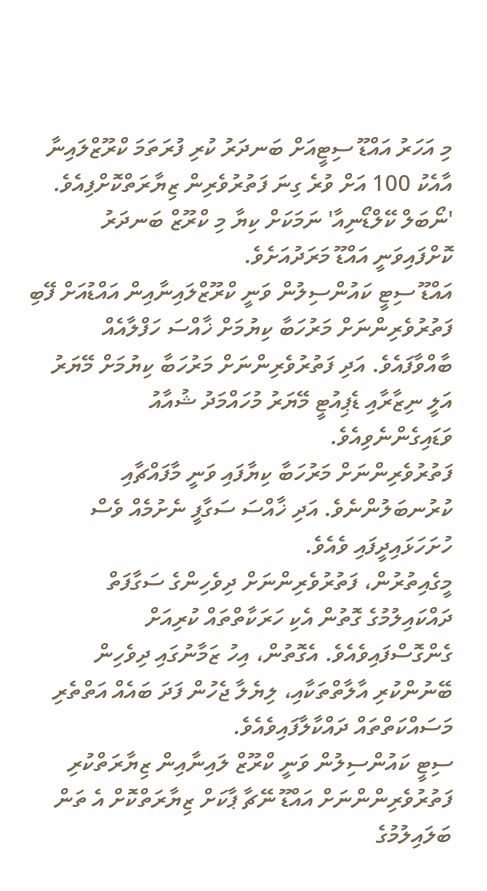މި އަހަރު އައްޑޫ ސިޓީއަށް ބަނދަރު ކުރި ފުރަތަމަ ކްރޫޒްލައިނާ އާއެކު 100 އަށް ވުރެ ގިނަ ފަތުރުވެރިން ޒިޔާރަތްކޮށްފިއެވެ.
'ނޯބަލް ކޭލްޑޯނިއާ' ނަމަކަށް ކިޔާ މި ކްރޫޒް ބަނދަރު ކޮށްފައިވަނީ އައްޑޫ މަރަދުއަށެވެ.
އައްޑޫ ސިޓީ ކައުންސިލުން ވަނީ ކްރޫޒްލައިނާއިން އައްޑުއަށް ފޭބި ފަތުރުވެރިންނަށް މަރުހަބާ ކިޔުމަށް ޚާއްސަ ހަފްލާއެއް ބާއްވާފައެވެ. އަދި ފަތުރުވެރިންނަށް މަރުހަބާ ކިޔުމަށް މޭޔަރު އަލީ ނިޒާރާއި ޑެޕިއުޓީ މޭޔަރު މުހައްމަދު ޝުއާއު ވަޑައިގެންނެވިއެވެ.
ފަތުރުވެރިންނަށް މަރުހަބާ ކިޔާފައި ވަނީ މާފައްޗާއި ކުރުނބަލުންނެވެ. އަދި ޚާއްސަ ސަގާފީ ނެށުމެއް ވެސް ހުށަހަޅައިދީފައި ވެއެވެ.
މީގެއިތުރުން، ފަތުރުވެރިންނަށް ދިވެހިންގެ ސަގާފަތް ދައްކައިލުމުގެ ގޮތުން އެކި ހަރަކާތްތައް ކުރިއަށް ގެންގޮސްފައިވެއެވެ. އެގޮތުން، އިހު ޒަމާނުގައި ދިވެހިން ބޭނުންކުރި އާލާތްތަކާއި، ލިޔެލާ ޖެހުން ފަދަ ބައެއް އަތްތެރި މަސައްކަތްތައް ދައްކާލާފައިވެއެވެ.
ސިޓީ ކައުންސިލުން ވަނީ ކްރޫޒް ލައިނާއިން ޒިޔާރަތްކުރި ފަތުރުވެރިންންނަށް އައްޑޫ ނޭޗާ ޕާކަށް ޒިޔާރަތްކޮށް އެ ތަން ބަލައިލުމުގެ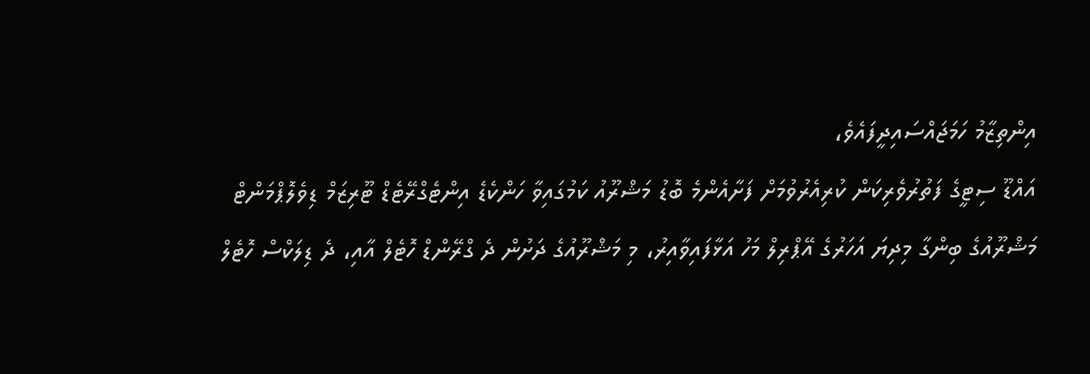އިންތިޒާމު ހަމަޖައްސައިދީފައެވެ،
އައްޑޫ ސިޓީގެ ފަތުރުވެރިކަން ކުރިއެރުވުމަށް ފަށާއެންމެ ބޮޑު މަޝްރޫއު ކަމުގައިވާ ހަންކެޑެ އިންޓެގްރޭޓެޑް ޓޫރިޒަމް ޑިވެލޮޕްމަންޓް މަޝްރޫއުގެ ބިންގާ މިދިޔަ އަހަރުގެ އޭޕްރިލް މަހު އަޅާފައިވާއިރު، މި މަޝްރޫއުގެ ދަށުން ދެ ގްރޭންޑް ހޮޓެލް އާއި، ދެ ޑިލަކްސް ހޮޓެލް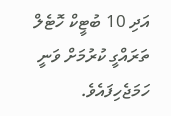އަދި 10 ބުޓީކް ހޮޓެލް ތަރައްގީ ކުރުމަށް ވަނީ ހަމަޖެހިފައެވެ.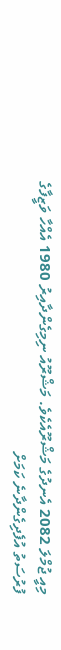މިއީ ޖުމްލަ 2082 އެނދުގެ މަޝްރޫއެކެވެ. މަޝްރޫއު ނިމިގެންދާއިރު 1980 އެއްހާ ވަޒީފާގެ ފުރުސަތު އުފެދިގެންދާނެ ކަމަށް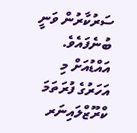ސަރުކާރުން ވަނީ ބުނެފައެވެ.
އައްޑުއަށް މި އަހަރުގެ ފުރަތަމަ ކްރޫޒްލައިނަރ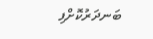ބަނދަރުކޮށްފި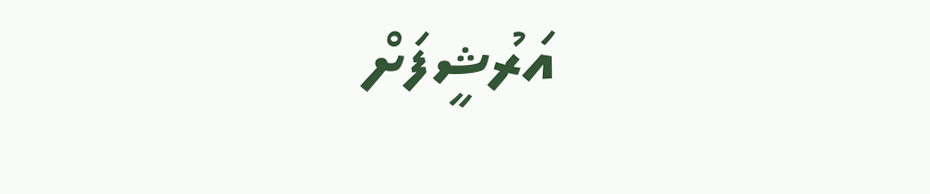އަރުޝީފަށް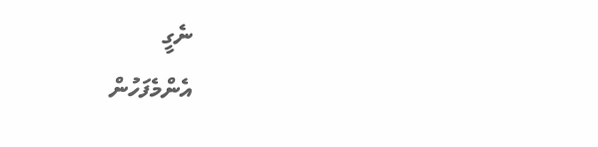ނެގީ
އެންމެފަހުން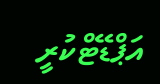އަޕްޑޭޓްކުރީ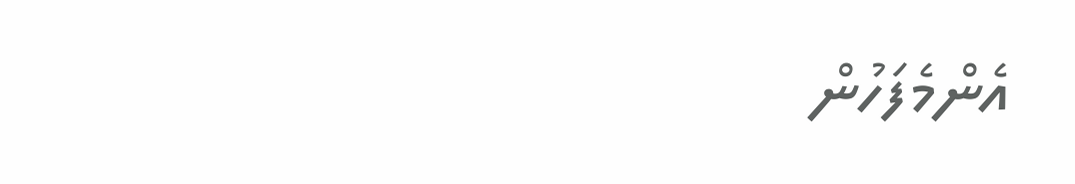އެންމެފަހުން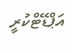އަޕްޑޭޓްކުރީ